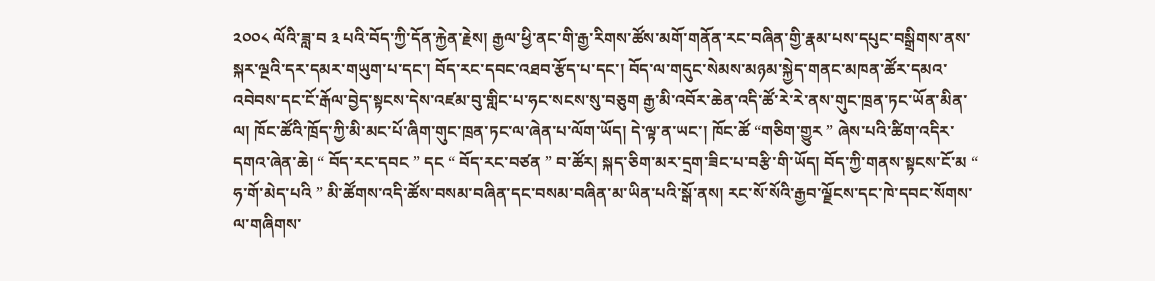༢༠༠༨ ལོའི་ཟླ་བ ༣ པའི་བོད་ཀྱི་དོན་རྐྱེན་རྗེས། རྒྱལ་ཕྱི་ནང་གི་རྒྱ་རིགས་ཚོས་མགོ་གནོན་རང་བཞིན་གྱི་རྣམ་པས་དཔུང་བསྒྲིགས་ནས་སྐར་ལྔའི་དར་དམར་གཡུག་པ་དང་། བོད་རང་དབང་འཐབ་རྩོད་པ་དང་། བོད་ལ་གདུང་སེམས་མཉམ་སྐྱེད་གནང་མཁན་ཚོར་དམའ་འབེབས་དང་ངོ་རྒོལ་བྱེད་སྟངས་དེས་འཛམ་བུ་གླིང་པ་ཧང་སངས་སུ་བཅུག རྒྱ་མི་འབོར་ཆེན་འདི་ཚོ་རེ་རེ་ནས་གུང་ཁྲན་ཏང་ཡོན་མིན་ལ། ཁོང་ཚོའི་ཁྲོད་ཀྱི་མི་མང་པོ་ཞིག་གུང་ཁྲན་ཏང་ལ་ཞེན་པ་ལོག་ཡོད། དེ་ལྟ་ན་ཡང་། ཁོང་ཚོ “གཅིག་གྱུར ” ཞེས་པའི་ཚིག་འདིར་དགའ་ཞེན་ཆེ། “ བོད་རང་དབང ” དང “ བོད་རང་བཙན ” བ་ཚོར། སྐད་ཅིག་མར་དྲག་ཟིང་པ་བརྩི་གི་ཡོད། བོད་ཀྱི་གནས་སྟངས་ངོ་མ “ ཧ་གོ་མེད་པའི ” མི་ཚོགས་འདི་ཚོས་བསམ་བཞིན་དང་བསམ་བཞིན་མ་ཡིན་པའི་སྒོ་ནས། རང་སོ་སོའི་རྒྱབ་ལྗོངས་དང་ཁེ་དབང་སོགས་ལ་གཞིགས་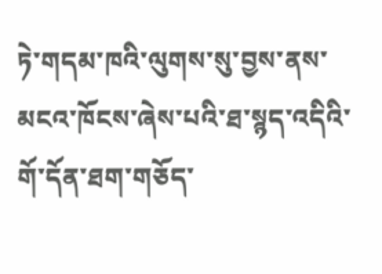ཏེ་གདམ་ཁའི་ལུགས་སུ་བྱས་ནས་མངའ་ཁོངས་ཞེས་པའི་ཐ་སྙད་འདིའི་གོ་དོན་ཐག་གཅོད་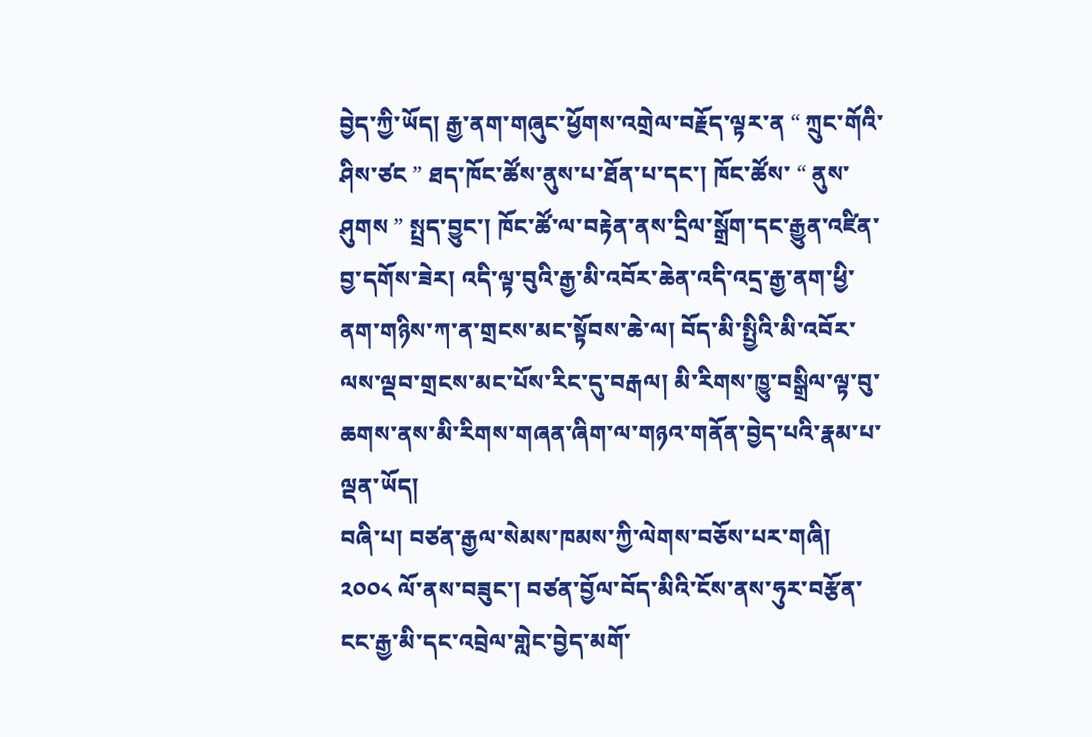བྱེད་ཀྱི་ཡོད། རྒྱ་ནག་གཞུང་ཕྱོགས་འགྲེལ་བརྗོད་ལྟར་ན “ ཀྲུང་གོའི་ཤིས་ཙང ” ཐད་ཁོང་ཚོས་ནུས་པ་ཐོན་པ་དང་། ཁོང་ཚོས་ “ ནུས་ཤུགས ” སྤྲད་བྱུང་། ཁོང་ཚོ་ལ་བརྟེན་ནས་དྲིལ་སྒྲོག་དང་རྒྱུན་འཛིན་བྱ་དགོས་ཟེར། འདི་ལྟ་བུའི་རྒྱ་མི་འབོར་ཆེན་འདི་འདྲ་རྒྱ་ནག་ཕྱི་ནག་གཉིས་ཀ་ན་གྲངས་མང་སྟོབས་ཆེ་ལ། བོད་མི་སྤྱིའི་མི་འབོར་ལས་ལྡབ་གྲངས་མང་པོས་རིང་དུ་བརྒལ། མི་རིགས་ཁྱུ་བསྒྲིལ་ལྟ་བུ་ཆགས་ནས་མི་རིགས་གཞན་ཞིག་ལ་གཉའ་གནོན་བྱེད་པའི་རྣམ་པ་ལྡན་ཡོད།
བཞི་པ། བཙན་རྒྱལ་སེམས་ཁམས་ཀྱི་ལེགས་བཅོས་པར་གཞི།
༢༠༠༨ ལོ་ནས་བཟུང་། བཙན་བྱོལ་བོད་མིའི་ངོས་ནས་ཧུར་བརྩོན་ངང་རྒྱ་མི་དང་འབྲེལ་གླེང་བྱེད་མགོ་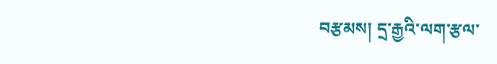བརྩམས། དྲ་རྒྱའི་ལག་རྩལ་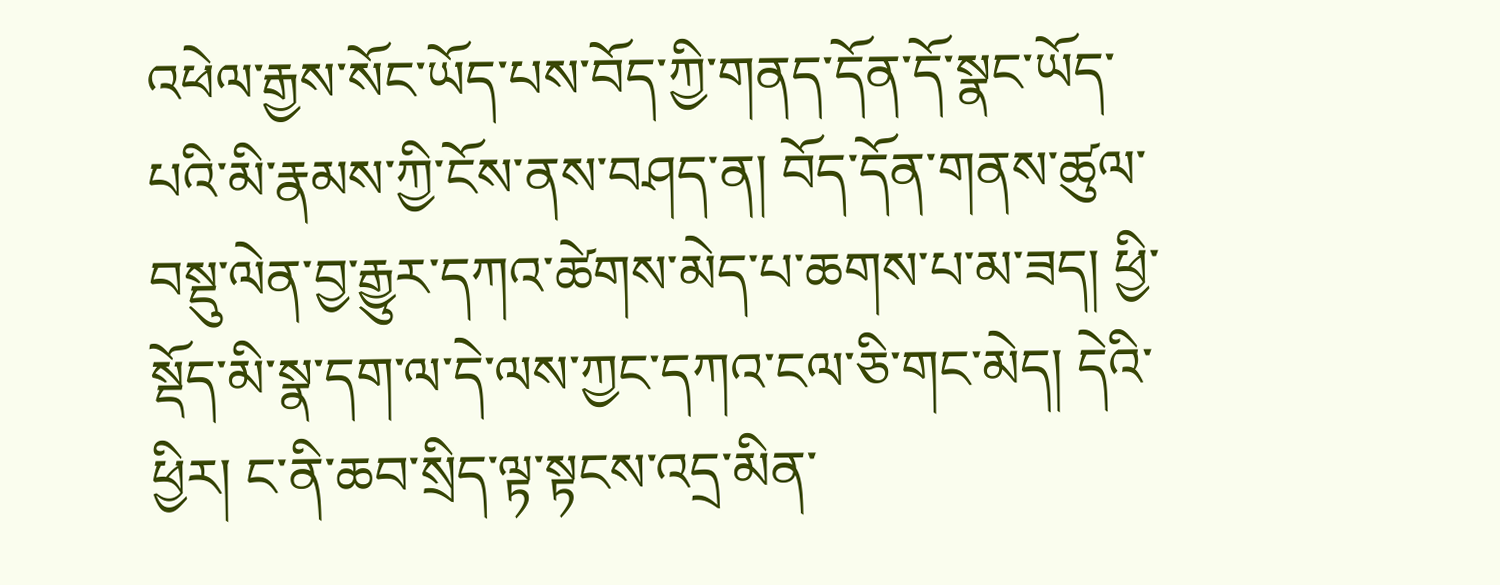འཕེལ་རྒྱས་སོང་ཡོད་པས་བོད་ཀྱི་གནད་དོན་དོ་སྣང་ཡོད་པའི་མི་རྣམས་ཀྱི་ངོས་ནས་བཤད་ན། བོད་དོན་གནས་ཚུལ་བསྡུ་ལེན་བྱ་རྒྱུར་དཀའ་ཚེགས་མེད་པ་ཆགས་པ་མ་ཟད། ཕྱི་སྡོད་མི་སྣ་དག་ལ་དེ་ལས་ཀྱང་དཀའ་ངལ་ཅི་གང་མེད། དེའི་ཕྱིར། ང་ནི་ཆབ་སྲིད་ལྟ་སྟངས་འདྲ་མིན་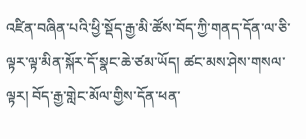འཛིན་བཞིན་པའི་ཕྱི་སྡོད་རྒྱ་མི་ཚོས་བོད་ཀྱི་གནད་དོན་ལ་ཅི་ལྟར་ལྟ་མིན་སྐོར་དོ་སྣང་ཆེ་ཙམ་ཡོད། ཚང་མས་ཤེས་གསལ་ལྟར། བོད་རྒྱ་གླེང་མོལ་གྱིས་དོན་ཕན་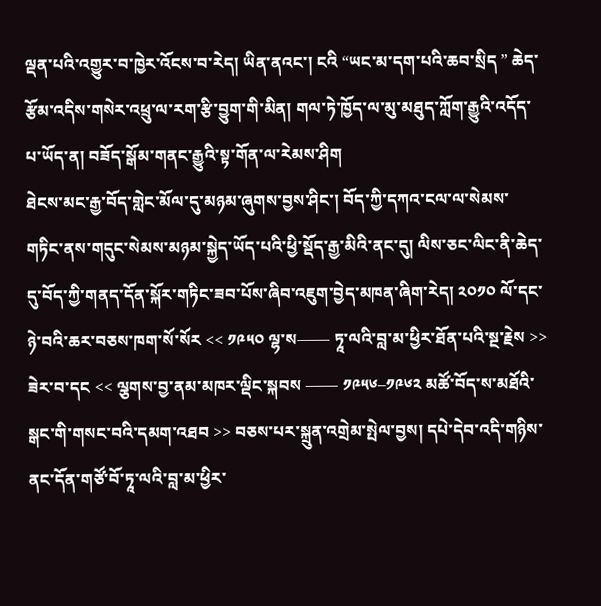ལྡན་པའི་འགྱུར་བ་ཁྱེར་འོངས་བ་རེད། ཡིན་ནའང་། ངའི “ཡང་མ་དག་པའི་ཆབ་སྲིད ” ཆེད་རྩོམ་འདིས་གསེར་འཕྲུ་ལ་རག་རྩི་བྱུག་གི་མིན། གལ་ཏེ་ཁྱོད་ལ་མུ་མཐུད་ཀློག་རྒྱུའི་འདོད་པ་ཡོད་ན། བཟོད་སྒོམ་གནང་རྒྱུའི་སྟ་གོན་ལ་རེམས་ཤིག
ཐེངས་མང་རྒྱ་བོད་གླེང་མོལ་དུ་མཉམ་ཞུགས་བྱས་ཤིང་། བོད་ཀྱི་དཀའ་ངལ་ལ་སེམས་གཏིང་ནས་གདུང་སེམས་མཉམ་སྐྱེད་ཡོད་པའི་ཕྱི་སྡོད་རྒྱ་མིའི་ནང་དུ། ལིས་ཅང་ལིང་ནི་ཆེད་དུ་བོད་ཀྱི་གནད་དོན་སྐོར་གཏིང་ཟབ་པོས་ཞིབ་འཇུག་བྱེད་མཁན་ཞིག་རེད། ༢༠༡༠ ལོ་དང་ཉེ་བའི་ཆར་བཅས་ཁག་སོ་སོར << ༡༩༥༠ ལྷ་ས—— ཏཱ་ལའི་བླ་མ་ཕྱིར་ཐོན་པའི་སྔ་རྗེས >> ཟེར་བ་དང << ལྕགས་བྱ་ནམ་མཁར་ལྡིང་སྐབས —— ༡༩༥༦–༡༩༦༢ མཚོ་བོད་ས་མཐོའི་སྒང་གི་གསང་བའི་དམག་འཐབ >> བཅས་པར་སྐྲུན་འགྲེམ་སྤེལ་བྱས། དཔེ་དེབ་འདི་གཉིས་ནང་དོན་གཙོ་བོ་ཏཱ་ལའི་བླ་མ་ཕྱིར་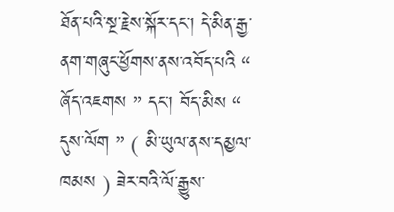ཐོན་པའི་སྔ་རྗེས་སྐོར་དང་། དེ་མིན་རྒྱ་ནག་གཞུང་ཕྱོགས་ནས་འབོད་པའི “ ཞོད་འཇགས ” དང་། བོད་མིས “ དུས་ལོག ” ( མི་ཡུལ་ནས་དམྱལ་ཁམས ) ཟེར་བའི་ལོ་རྒྱུས་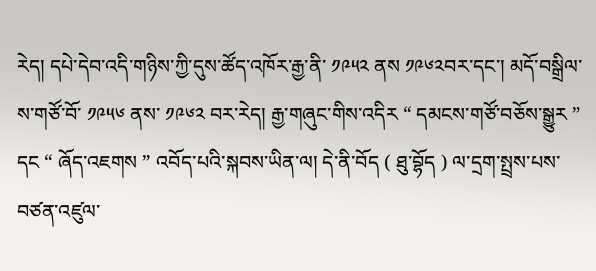རེད། དཔེ་དེབ་འདི་གཉིས་ཀྱི་དུས་ཚོད་འཁོར་རྒྱ་ནི་ ༡༩༥༢ ནས ༡༩༦༢བར་དང་། མདོ་བསྒྲིལ་ས་གཙོ་བོ་ ༡༩༥༦ ནས་ ༡༩༦༢ བར་རེད། རྒྱ་གཞུང་གིས་འདིར “ དམངས་གཙོ་བཅོས་སྒྱུར ” དང “ ཞོད་འཇགས ” འབོད་པའི་སྐབས་ཡིན་ལ། དེ་ནི་བོད ( ཐུ་བྷོད ) ལ་དྲག་སྤྲས་པས་བཙན་འཛུལ་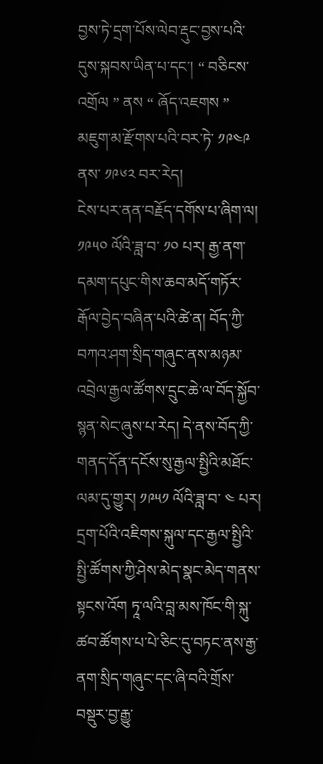བྱས་ཏེ་དྲག་པོས་ལེབ་རྡུང་བྱས་པའི་དུས་སྐབས་ཡིན་པ་དང་། “ བཅིངས་འགྲོལ ” ནས “ ཞོད་འཇགས ” མཇུག་མ་རྫོགས་པའི་བར་ཏེ་ ༡༩༤༩ ནས་ ༡༩༦༢ བར་རེད།
ངེས་པར་ནན་བརྗོད་དགོས་པ་ཞིག་ལ། ༡༩༥༠ ལོའི་ཟླ་བ་ ༡༠ པར། རྒྱ་ནག་དམག་དཔུང་གིས་ཆབ་མདོ་གཏོར་རྒོལ་བྱེད་བཞིན་པའི་ཚེ་ན། བོད་ཀྱི་བཀའ་ཤག་སྲིད་གཞུང་ནས་མཉམ་འབྲེལ་རྒྱལ་ཚོགས་དྲུང་ཆེ་ལ་བོད་སྐྱོབ་སྙན་སེང་ཞུས་པ་རེད། དེ་ནས་བོད་ཀྱི་གནད་དོན་དངོས་སུ་རྒྱལ་སྤྱིའི་མཐོང་ལམ་དུ་གྱུར། ༡༩༥༡ ལོའི་ཟླ་བ་ ༤ པར། དྲག་པོའི་འཇིགས་སྐུལ་དང་རྒྱལ་སྤྱིའི་སྤྱི་ཚོགས་ཀྱི་ཤེས་མེད་སྣང་མེད་གནས་སྟངས་འོག ཏཱ་ལའི་བླ་མས་ཁོང་གི་སྐུ་ཚབ་ཚོགས་པ་པེ་ཅིང་དུ་བཏང་ནས་རྒྱ་ནག་སྲིད་གཞུང་དང་ཞི་བའི་གྲོས་བསྡུར་བྱ་རྒྱུ་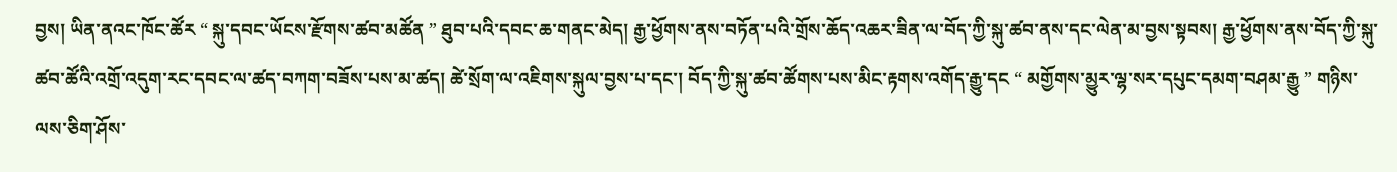བྱས། ཡིན་ནའང་ཁོང་ཚོར “ སྐུ་དབང་ཡོངས་རྫོགས་ཚབ་མཚོན ” ཐུབ་པའི་དབང་ཆ་གནང་མེད། རྒྱ་ཕྱོགས་ནས་བཏོན་པའི་གྲོས་ཆོད་འཆར་ཟིན་ལ་བོད་ཀྱི་སྐུ་ཚབ་ནས་དང་ལེན་མ་བྱས་སྟབས། རྒྱ་ཕྱོགས་ནས་བོད་ཀྱི་སྐུ་ཚབ་ཚོའི་འགྲོ་འདུག་རང་དབང་ལ་ཚད་བཀག་བཟོས་པས་མ་ཚད། ཚེ་སྲོག་ལ་འཇིགས་སྐུལ་བྱས་པ་དང་། བོད་ཀྱི་སྐུ་ཚབ་ཚོགས་པས་མིང་རྟགས་འགོད་རྒྱུ་དང “ མགྱོགས་མྱུར་ལྷ་སར་དཔུང་དམག་བཤམ་རྒྱུ ” གཉིས་ལས་ཅིག་ཤོས་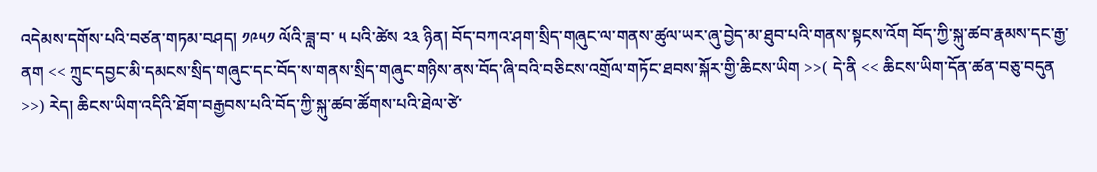འདེམས་དགོས་པའི་བཙན་གཏམ་བཤད། ༡༩༥༡ ལོའི་ཟླ་བ་ ༥ པའི་ཚེས ༢༣ ཉིན། བོད་བཀའ་ཤག་སྲིད་གཞུང་ལ་གནས་ཚུལ་ཡར་ཞུ་བྱེད་མ་ཐུབ་པའི་གནས་སྟངས་འོག བོད་ཀྱི་སྐུ་ཚབ་རྣམས་དང་རྒྱ་ནག << ཀྲུང་དབྱང་མི་དམངས་སྲིད་གཞུང་དང་བོད་ས་གནས་སྲིད་གཞུང་གཉིས་ནས་བོད་ཞི་བའི་བཅིངས་འགྲོལ་གཏོང་ཐབས་སྐོར་གྱི་ཆིངས་ཡིག >>( དེ་ནི << ཆིངས་ཡིག་དོན་ཚན་བཅུ་བདུན >>) རེད། ཆིངས་ཡིག་འདིའི་ཐོག་བརྒྱབས་པའི་བོད་ཀྱི་སྐུ་ཚབ་ཚོགས་པའི་ཐེལ་ཙེ་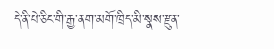དེ་ནི་པེ་ཅིང་གི་རྒྱ་ནག་མགོ་ཁྲིད་མི་སྣས་རྫུན་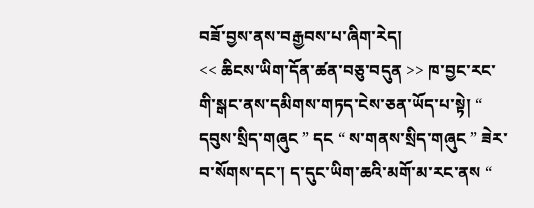བཟོ་བྱས་ནས་བརྒྱབས་པ་ཞིག་རེད།
<< ཆིངས་ཡིག་དོན་ཚན་བཅུ་བདུན >> ཁ་བྱང་རང་གི་སྒང་ནས་དམིགས་གཏད་ངེས་ཅན་ཡོད་པ་སྟེ། “ དབུས་སྲིད་གཞུང ” དང “ ས་གནས་སྲིད་གཞུང ” ཟེར་བ་སོགས་དང་། ད་དུང་ཡིག་ཆའི་མགོ་མ་རང་ནས “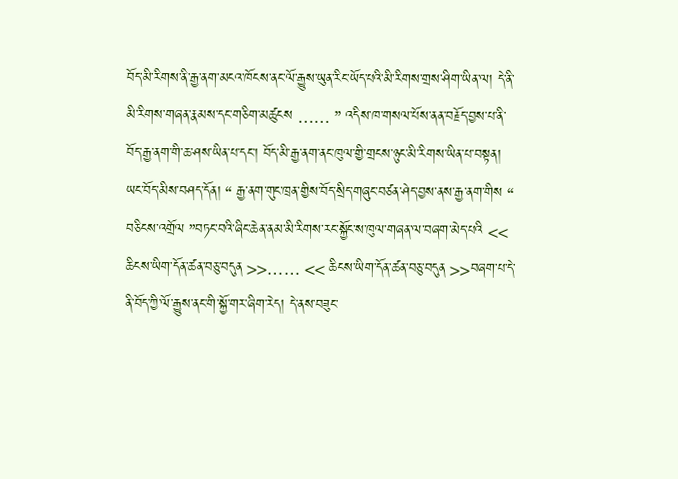བོད་མི་རིགས་ནི་རྒྱ་ནག་མངའ་ཁོངས་ནང་ལོ་རྒྱུས་ཡུན་རིང་ཡོད་པའི་མི་རིགས་གྲས་ཤིག་ཡིན་ལ། དེ་ནི་མི་རིགས་གཞན་རྣམས་དང་གཅིག་མཚུངས …… ” འདིས་ཁ་གསལ་པོས་ནན་བརྗོད་བྱས་པ་ནི་བོད་རྒྱ་ནག་གི་ཆ་ཤས་ཡིན་པ་དང་། བོད་མི་རྒྱ་ནག་ནང་ཁུལ་གྱི་གྲངས་ཉུང་མི་རིགས་ཡིན་པ་བསྟན། ཡང་བོད་མིས་བཤད་དོན། “ རྒྱ་ནག་གུང་ཁྲན་གྱིས་བོད་སྲིད་གཞུང་བཙན་ཤེད་བྱས་ནས་རྒྱ་ནག་གིས “ བཅིངས་འགྲོལ ”བཏང་བའི་ཞིང་ཆེན་ནམ་མི་རིགས་རང་སྐྱོང་ས་ཁུལ་གཞན་ལ་བཞག་མེད་པའི << ཆིངས་ཡིག་དོན་ཚན་བཅུ་བདུན >>…… << ཆིངས་ཡིག་དོན་ཚན་བཅུ་བདུན >>བཞག་པ་དེ་ནི་བོད་ཀྱི་ལོ་རྒྱུས་ནང་གི་སྐྱོ་གར་ཞིག་རེད། དེ་ནས་བཟུང་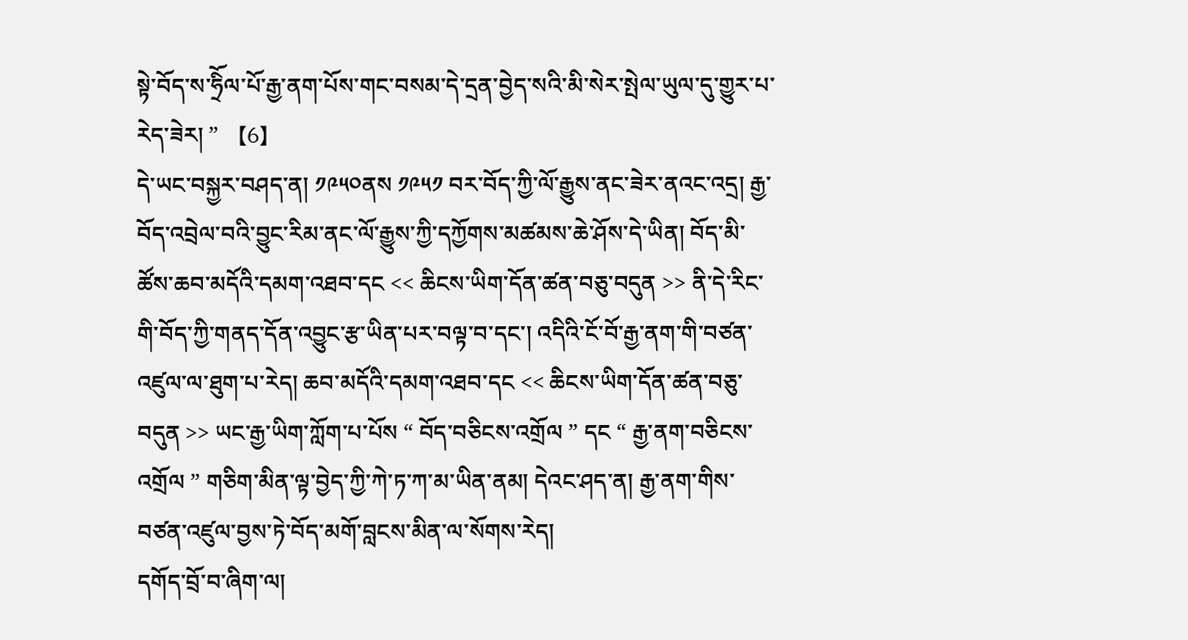སྟེ་བོད་ས་ཧྲིོལ་པོ་རྒྱ་ནག་པོས་གང་བསམ་དེ་དྲན་བྱེད་སའི་མི་སེར་སྤེལ་ཡུལ་དུ་གྱུར་པ་རེད་ཟེར། ” 【6】
དེ་ཡང་བསྐྱར་བཤད་ན། ༡༩༥༠ནས ༡༩༥༡ བར་བོད་ཀྱི་ལོ་རྒྱུས་ནང་ཟེར་ནའང་འདྲ། རྒྱ་བོད་འབྲེལ་བའི་བྱུང་རིམ་ནང་ལོ་རྒྱུས་ཀྱི་དཀྱོགས་མཚམས་ཆེ་ཤོས་དེ་ཡིན། བོད་མི་ཚོས་ཆབ་མདོའི་དམག་འཐབ་དང << ཆིངས་ཡིག་དོན་ཚན་བཅུ་བདུན >> ནི་དེ་རིང་གི་བོད་ཀྱི་གནད་དོན་འབྱུང་རྩ་ཡིན་པར་བལྟ་བ་དང་། འདིའི་ངོ་བོ་རྒྱ་ནག་གི་བཙན་འཛུལ་ལ་ཐུག་པ་རེད། ཆབ་མདོའི་དམག་འཐབ་དང << ཆིངས་ཡིག་དོན་ཚན་བཅུ་བདུན >> ཡང་རྒྱ་ཡིག་ཀློག་པ་པོས “ བོད་བཅིངས་འགྲོལ ” དང “ རྒྱ་ནག་བཅིངས་འགྲོལ ” གཅིག་མིན་ལྟ་བྱེད་ཀྱི་ཀེ་ཏ་ཀ་མ་ཡིན་ནམ། དེའང་ཤད་ན། རྒྱ་ནག་གིས་བཙན་འཛུལ་བྱས་ཏེ་བོད་མགོ་བླངས་མིན་ལ་སོགས་རེད།
དགོད་བྲོ་བ་ཞིག་ལ།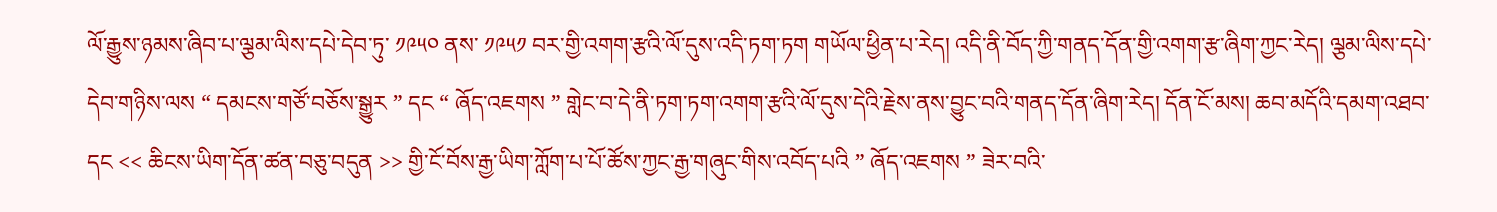ལོ་རྒྱུས་ཉམས་ཞིབ་པ་ལྕམ་ལིས་དཔེ་དེབ་ཏུ་ ༡༩༥༠ ནས་ ༡༩༥༡ བར་གྱི་འགག་རྩའི་ལོ་དུས་འདི་ཏག་ཏག གཡོལ་ཕྱིན་པ་རེད། འདི་ནི་བོད་ཀྱི་གནད་དོན་གྱི་འགག་རྩ་ཞིག་ཀྱང་རེད། ལྕམ་ལིས་དཔེ་དེབ་གཉིས་ལས “ དམངས་གཙོ་བཅོས་སྒྱུར ” དང “ ཞོད་འཇགས ” གླེང་བ་དེ་ནི་ཏག་ཏག་འགག་རྩའི་ལོ་དུས་དེའི་རྗེས་ནས་བྱུང་བའི་གནད་དོན་ཞིག་རེད། དོན་ངོ་མས། ཆབ་མདོའི་དམག་འཐབ་དང << ཆིངས་ཡིག་དོན་ཚན་བཅུ་བདུན >> གྱི་ངོ་བོས་རྒྱ་ཡིག་ཀློག་པ་པོ་ཚོས་ཀྱང་རྒྱ་གཞུང་གིས་འབོད་པའི ” ཞོད་འཇགས ” ཟེར་བའི་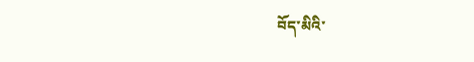བོད་མིའི་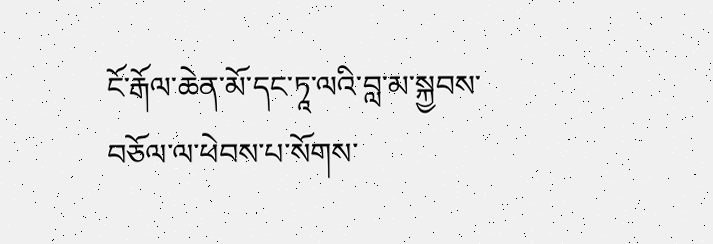ངོ་རྒོལ་ཆེན་མོ་དང་ཏཱ་ལའི་བླ་མ་སྐྱབས་བཅོལ་ལ་ཕེབས་པ་སོགས་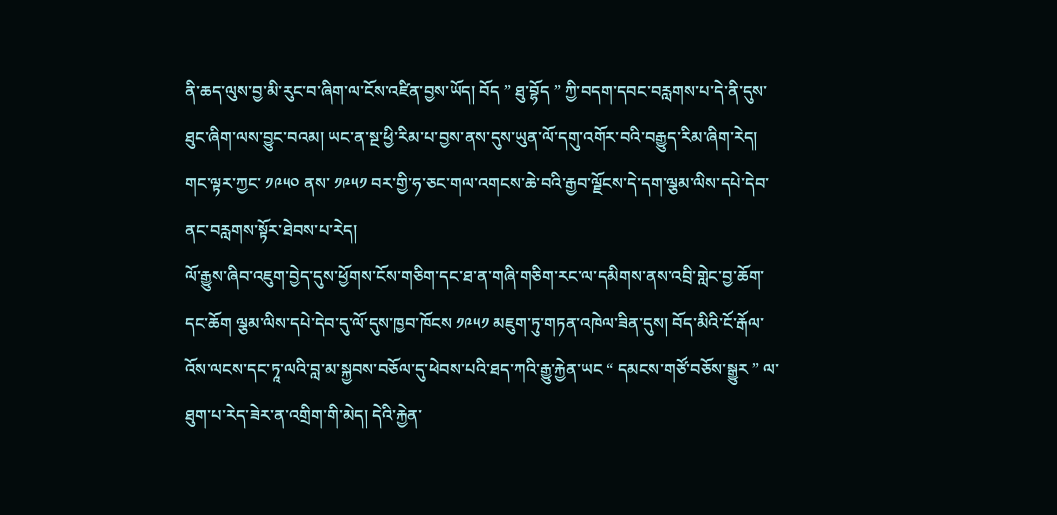ནི་ཆད་ལུས་བྱ་མི་རུང་བ་ཞིག་ལ་ངོས་འཛིན་བྱས་ཡོད། བོད ” ཐུ་བྷོད ” ཀྱི་བདག་དབང་བརླགས་པ་དེ་ནི་དུས་ཐུང་ཞིག་ལས་བྱུང་བའམ། ཡང་ན་སྔ་ཕྱི་རིམ་པ་བྱས་ནས་དུས་ཡུན་ལོ་དགུ་འགོར་བའི་བརྒྱུད་རིམ་ཞིག་རེད། གང་ལྟར་ཀྱང་ ༡༩༥༠ ནས་ ༡༩༥༡ བར་གྱི་ཧ་ཅང་གལ་འགངས་ཆེ་བའི་རྒྱབ་ལྗོངས་དེ་དག་ལྕམ་ལིས་དཔེ་དེབ་ནང་བརླགས་སྟོར་ཐེབས་པ་རེད།
ལོ་རྒྱུས་ཞིབ་འཇུག་བྱེད་དུས་ཕྱོགས་ངོས་གཅིག་དང་ཐ་ན་གཞི་གཅིག་རང་ལ་དམིགས་ནས་འབྲི་གླེང་བྱ་ཆོག་དང་ཆོག ལྕམ་ལིས་དཔེ་དེབ་དུ་ལོ་དུས་ཁྱབ་ཁོངས ༡༩༥༡ མཇུག་ཏུ་གཏན་འཁེལ་ཟིན་དུས། བོད་མིའི་ངོ་རྒོལ་འོས་ལངས་དང་ཏཱ་ལའི་བླ་མ་སྐྱབས་བཅོལ་དུ་ཕེབས་པའི་ཐད་ཀའི་རྒྱུ་རྐྱེན་ཡང “ དམངས་གཙོ་བཅོས་སྒྱུར ” ལ་ཐུག་པ་རེད་ཟེར་ན་འགྲིག་གི་མེད། དེའི་རྐྱེན་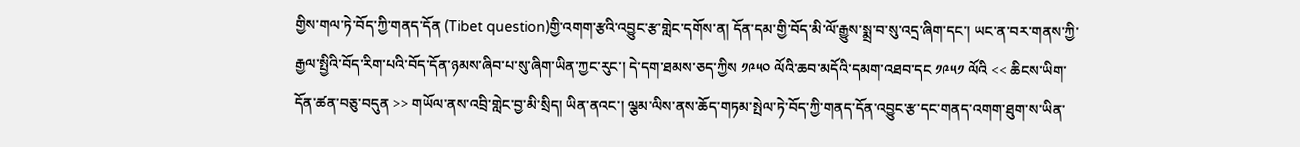གྱིས་གལ་ཏེ་བོད་ཀྱི་གནད་དོན (Tibet question)གྱི་འགག་རྩའི་འབྱུང་རྩ་གླེང་དགོས་ན། དོན་དམ་གྱི་བོད་མི་ལོ་རྒྱུས་སྨྲ་བ་སུ་འདྲ་ཞིག་དང་། ཡང་ན་བར་གནས་ཀྱི་རྒྱལ་སྤྱིའི་བོད་རིག་པའི་བོད་དོན་ཉམས་ཞིབ་པ་སུ་ཞིག་ཡིན་ཀྱང་རུང་། དེ་དག་ཐམས་ཅད་ཀྱིས ༡༩༥༠ ལོའི་ཆབ་མདོའི་དམག་འཐབ་དང ༡༩༥༡ ལོའི << ཆིངས་ཡིག་དོན་ཚན་བཅུ་བདུན >> གཡོལ་ནས་འབྲི་གླེང་བྱ་མི་སྲིད། ཡིན་ནའང་། ལྕམ་ལིས་ནས་ཆོད་གཏམ་སྤེལ་ཏེ་བོད་ཀྱི་གནད་དོན་འབྱུང་རྩ་དང་གནད་འགག་ཐུག་ས་ཡིན་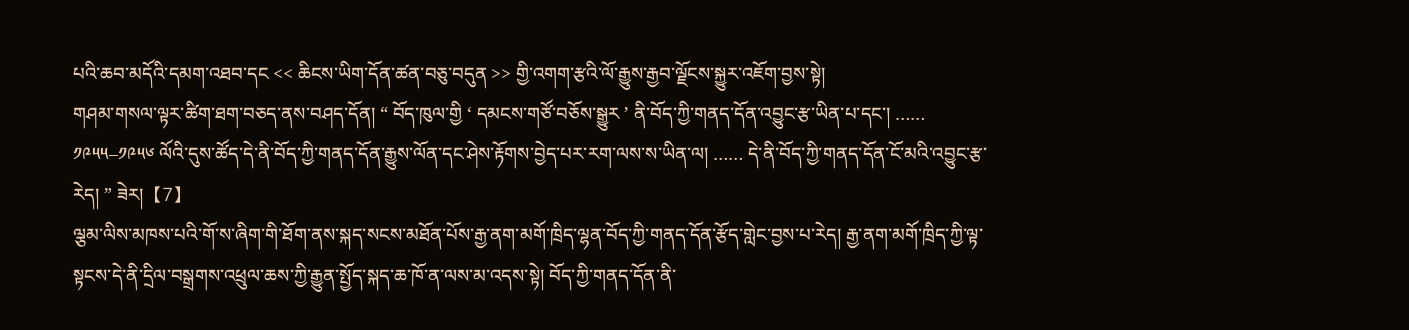པའི་ཆབ་མདོའི་དམག་འཐབ་དང << ཆིངས་ཡིག་དོན་ཚན་བཅུ་བདུན >> གྱི་འགག་རྩའི་ལོ་རྒྱུས་རྒྱབ་ལྗོངས་སྐྱུར་འཇོག་བྱས་སྟེ།
གཤམ་གསལ་ལྟར་ཚིག་ཐག་བཅད་ནས་བཤད་དོན། “ བོད་ཁུལ་གྱི ‘ དམངས་གཙོ་བཅོས་སྒྱུར ’ ནི་བོད་ཀྱི་གནད་དོན་འབྱུང་རྩ་ཡིན་པ་དང་། …… ༡༩༥༥–༡༩༥༦ ལོའི་དུས་ཚོད་དེ་ནི་བོད་ཀྱི་གནད་དོན་རྒྱུས་ལོན་དང་ཤེས་རྟོགས་བྱེད་པར་རག་ལས་ས་ཡིན་ལ། …… དེ་ནི་བོད་ཀྱི་གནད་དོན་ངོ་མའི་འབྱུང་རྩ་རེད། ” ཟེར།【7】
ལྕམ་ལིས་མཁས་པའི་གོ་ས་ཞིག་གི་ཐོག་ནས་སྐད་སངས་མཐོན་པོས་རྒྱ་ནག་མགོ་ཁྲིད་ལྷན་བོད་ཀྱི་གནད་དོན་རྩོད་གླེང་བྱས་པ་རེད། རྒྱ་ནག་མགོ་ཁྲིད་ཀྱི་ལྟ་སྟངས་དེ་ནི་དྲིལ་བསྒྲགས་འཕྲུལ་ཆས་ཀྱི་རྒྱུན་སྤྱོད་སྐད་ཆ་ཁོ་ན་ལས་མ་འདས་སྟེ། བོད་ཀྱི་གནད་དོན་ནི་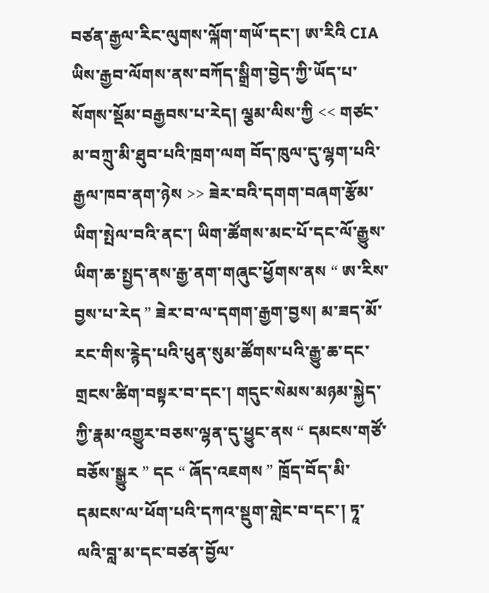བཙན་རྒྱལ་རིང་ལུགས་ལྐོག་གཡོ་དང་། ཨ་རིའི CIA ཡིས་རྒྱབ་ལོགས་ནས་བཀོད་སྒྲིག་བྱེད་ཀྱི་ཡོད་པ་སོགས་སྡོམ་བརྒྱབས་པ་རེད། ལྕམ་ལིས་ཀྱི << གཙང་མ་བཀྲུ་མི་ཐུབ་པའི་ཁྲག་ལག བོད་ཁུལ་དུ་ལྷག་པའི་རྒྱལ་ཁབ་ནག་ཉེས >> ཟེར་བའི་དགག་བཞག་རྩོམ་ཡིག་སྤེལ་བའི་ནང་། ཡིག་ཚོགས་མང་པོ་དང་ལོ་རྒྱུས་ཡིག་ཆ་སྤྱད་ནས་རྒྱ་ནག་གཞུང་ཕྱོགས་ནས “ ཨ་རིས་བྱས་པ་རེད ” ཟེར་བ་ལ་དགག་རྒྱག་བྱས། མ་ཟད་མོ་རང་གིས་རྙེད་པའི་ཕུན་སུམ་ཚོགས་པའི་རྒྱུ་ཆ་དང་གྲངས་ཚིག་བསྟར་བ་དང་། གདུང་སེམས་མཉམ་སྐྱེད་ཀྱི་རྣམ་འགྱུར་བཅས་ལྷན་དུ་ཕྱུང་ནས “ དམངས་གཙོ་བཅོས་སྒྱུར ” དང “ ཞོད་འཇགས ” ཁྲོད་བོད་མི་དམངས་ལ་ཕོག་པའི་དཀའ་སྡུག་གླེང་བ་དང་། ཏཱ་ལའི་བླ་མ་དང་བཙན་བྱོལ་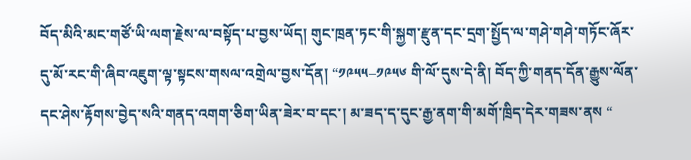བོད་མིའི་མང་གཙོ་ཡི་ལག་རྗེས་ལ་བསྟོད་པ་བྱས་ཡོད། གུང་ཁྲན་ཏང་གི་སྐྱག་རྫུན་དང་དྲག་སྤྱོད་ལ་གཤེ་གཤེ་གཏོང་ཞོར་དུ་མོ་རང་གི་ཞིབ་འཇུག་ལྟ་སྟངས་གསལ་འགྲེལ་བྱས་དོན། “༡༩༥༥–༡༩༥༦ གི་ལོ་དུས་དེ་ནི། བོད་ཀྱི་གནད་དོན་རྒྱུས་ལོན་དང་ཤེས་རྟོགས་བྱེད་སའི་གནད་འགག་ཅིག་ཡིན་ཟེར་བ་དང་། མ་ཟད་ད་དུང་རྒྱ་ནག་གི་མགོ་ཁྲིད་དེར་གཟས་ནས “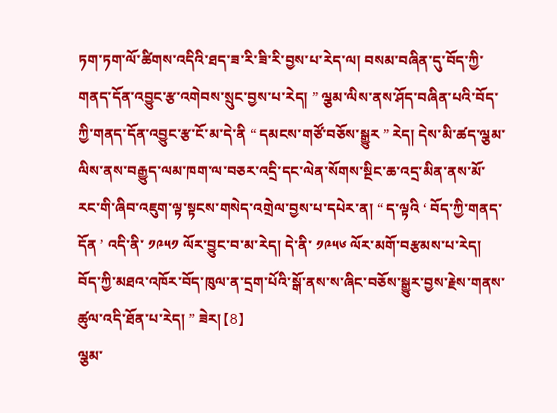ཏག་ཏག་ལོ་ཚིགས་འདིའི་ཐད་ཟ་རི་ཟི་རི་བྱས་པ་རེད་ལ། བསམ་བཞིན་དུ་བོད་ཀྱི་གནད་དོན་འབྱུང་རྩ་འགེབས་སྲུང་བྱས་པ་རེད། ” ལྕམ་ལིས་ནས་ཤོད་བཞིན་པའི་བོད་ཀྱི་གནད་དོན་འབྱུང་རྩ་ངོ་མ་དེ་ནི “ དམངས་གཙོ་བཅོས་སྒྱུར ” རེད། དེས་མི་ཚད་ལྕམ་ལིས་ནས་བརྒྱུད་ལམ་ཁག་ལ་བཅར་འདྲི་དང་ལེན་སོགས་སྔིང་ཆ་འདྲ་མིན་ནས་མོ་རང་གི་ཞིབ་འཇུག་ལྟ་སྟངས་གསེད་འགྲེལ་བྱས་པ་དཔེར་ན། “ ད་ལྟའི ‘ བོད་ཀྱི་གནད་དོན ’ འདི་ནི་ ༡༩༥༡ ལོར་བྱུང་བ་མ་རེད། དེ་ནི་ ༡༩༥༦ ལོར་མགོ་བརྩམས་པ་རེད། བོད་ཀྱི་མཐའ་འཁོར་བོད་ཁུལ་ན་དྲག་པོའི་སྒོ་ནས་ས་ཞིང་བཅོས་སྒྱུར་བྱས་རྗེས་གནས་ཚུལ་འདི་ཐོན་པ་རེད། ” ཟེར།【8】
ལྕམ་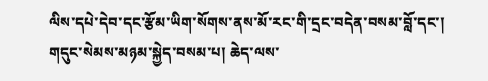ལིས་དཔེ་དེབ་དང་རྩོམ་ཡིག་སོགས་ནས་མོ་རང་གི་དྲང་བདེན་བསམ་བློ་དང་། གདུང་སེམས་མཉམ་སྐྱེད་བསམ་པ། ཆེད་ལས་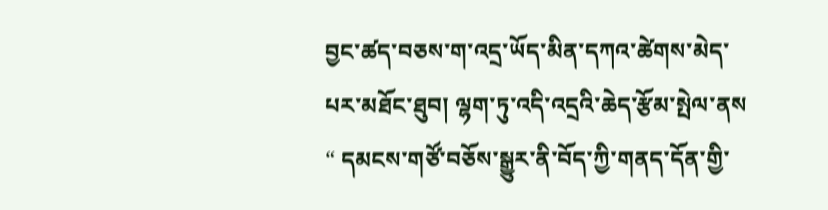བྱང་ཚད་བཅས་ག་འདྲ་ཡོད་མིན་དཀའ་ཚེགས་མེད་པར་མཐོང་ཐུབ། ལྷག་ཏུ་འདི་འདྲའི་ཆེད་རྩོམ་སྤེལ་ནས “ དམངས་གཙོ་བཅོས་སྒྱུར་ནི་བོད་ཀྱི་གནད་དོན་གྱི་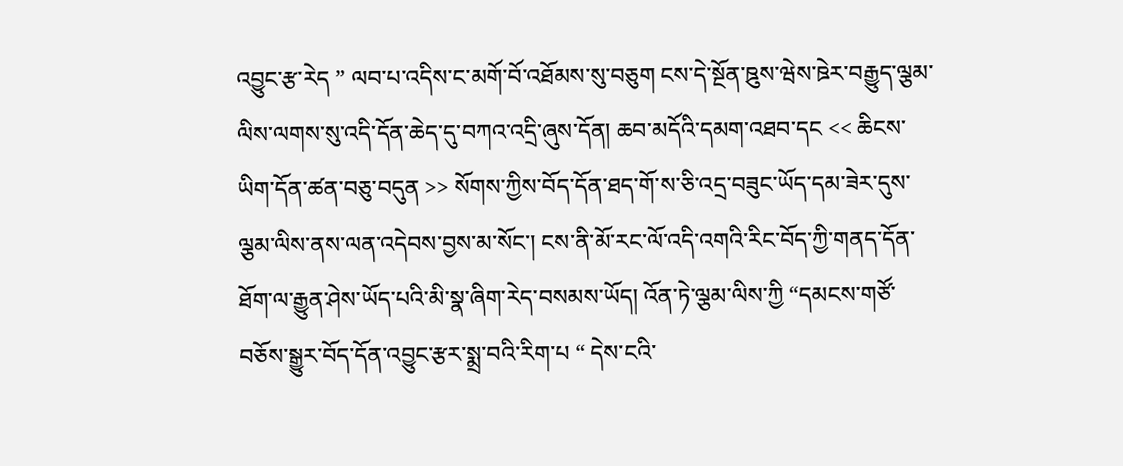འབྱུང་རྩ་རེད ” ལབ་པ་འདིས་ང་མགོ་བོ་འཐོམས་སུ་བཅུག ངས་དེ་སྔོན་ཋུས་ཝེས་ཋེར་བརྒྱུད་ལྕམ་ལིས་ལགས་སུ་འདི་དོན་ཆེད་དུ་བཀའ་འདྲི་ཞུས་དོན། ཆབ་མདོའི་དམག་འཐབ་དང << ཆིངས་ཡིག་དོན་ཚན་བཅུ་བདུན >> སོགས་ཀྱིས་བོད་དོན་ཐད་གོ་ས་ཅི་འདྲ་བཟུང་ཡོད་དམ་ཟེར་དུས་ལྕམ་ལིས་ནས་ལན་འདེབས་བྱས་མ་སོང་། ངས་ནི་མོ་རང་ལོ་འདི་འགའི་རིང་བོད་ཀྱི་གནད་དོན་ཐོག་ལ་རྒྱུན་ཤེས་ཡོད་པའི་མི་སྣ་ཞིག་རེད་བསམས་ཡོད། འོན་ཏེ་ལྕམ་ལིས་ཀྱི “དམངས་གཙོ་བཅོས་སྒྱུར་བོད་དོན་འབྱུང་རྩར་སྨྲ་བའི་རིག་པ “ དེས་ངའི་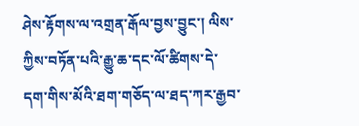ཤེས་རྟོགས་ལ་འགྲན་རྒོལ་བྱས་བྱུང་། ལིས་ཀྱིས་བཏོན་པའི་རྒྱུ་ཆ་དང་ལོ་ཚིགས་དེ་དག་གིས་མོའི་ཐག་གཅོད་ལ་ཐད་ཀར་རྒྱབ་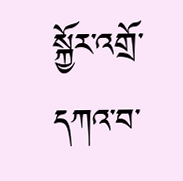སྐྱོར་འགྲོ་དཀའ་བ་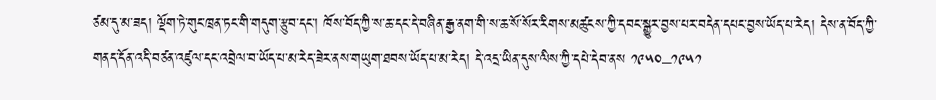ཙམ་དུ་མ་ཟད། ལྡོག་ཏེ་གུང་ཁྲན་ཏང་གི་གདུག་རྩུབ་དང་། ཁོས་བོད་ཀྱི་ས་ཆ་དང་དེ་བཞིན་རྒྱ་ནག་གི་ས་ཆ་སོ་སོར་རིགས་མཚུངས་ཀྱི་དབང་སྒྱུར་བྱས་པར་བདེན་དཔང་བྱས་ཡོད་པ་རེད། དེས་ན་བོད་ཀྱི་གནད་དོན་འདི་བཙན་འཛུལ་དང་འབྲེལ་བ་ཡོད་པ་མ་རེད་ཟེར་ནས་གཡུག་ཐབས་ཡོད་པ་མ་རེད། དེ་འདྲ་ཡིན་དུས་ལིས་ཀྱི་དཔེ་དེབ་ནས ༡༩༥༠–༡༩༥༡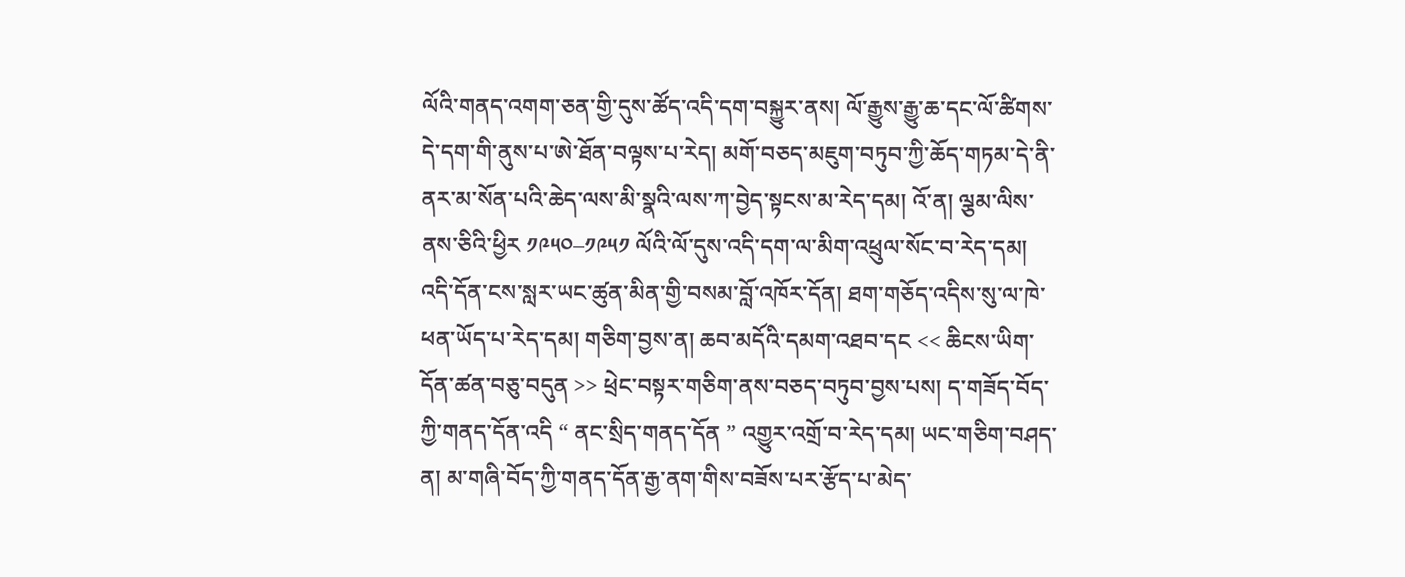ལོའི་གནད་འགག་ཅན་གྱི་དུས་ཚོད་འདི་དག་བསྐྱུར་ནས། ལོ་རྒྱུས་རྒྱུ་ཆ་དང་ལོ་ཚིགས་དེ་དག་གི་ནུས་པ་ཨེ་ཐོན་བལྟས་པ་རེད། མགོ་བཅད་མཇུག་བཏུབ་ཀྱི་ཆོད་གཏམ་དེ་ནི་ནར་མ་སོན་པའི་ཆེད་ལས་མི་སྣའི་ལས་ཀ་བྱེད་སྟངས་མ་རེད་དམ། འོ་ན། ལྕམ་ལིས་ནས་ཅིའི་ཕྱིར ༡༩༥༠–༡༩༥༡ ལོའི་ལོ་དུས་འདི་དག་ལ་མིག་འཕྲུལ་སོང་བ་རེད་དམ།
འདི་དོན་ངས་སླར་ཡང་ཚུན་མིན་གྱི་བསམ་བློ་འཁོར་དོན། ཐག་གཅོད་འདིས་སུ་ལ་ཁེ་ཕན་ཡོད་པ་རེད་དམ། གཅིག་བྱས་ན། ཆབ་མདོའི་དམག་འཐབ་དང << ཆིངས་ཡིག་དོན་ཚན་བཅུ་བདུན >> ཕྲེང་བསྟར་གཅིག་ནས་བཅད་བཏུབ་བྱས་པས། ད་གཟོད་བོད་ཀྱི་གནད་དོན་འདི “ ནང་སྲིད་གནད་དོན ” འགྱུར་འགྲོ་བ་རེད་དམ། ཡང་གཅིག་བཤད་ན། མ་གཞི་བོད་ཀྱི་གནད་དོན་རྒྱ་ནག་གིས་བཟོས་པར་རྩོད་པ་མེད་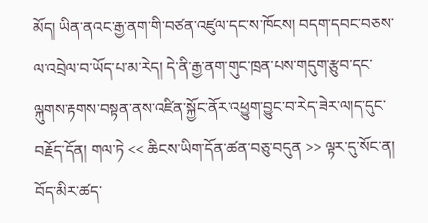མོད། ཡིན་ནའང་རྒྱ་ནག་གི་བཙན་འཛུལ་དང་ས་ཁོངས། བདག་དབང་བཅས་ལ་འབྲེལ་བ་ཡོད་པ་མ་རེད། དེ་ནི་རྒྱ་ནག་གུང་ཁྲན་པས་གདུག་རྩུབ་དང་ལྐུགས་རྟགས་བསྟན་ནས་འཛིན་སྐྱོང་ནོར་འཕྱུག་བྱུང་བ་རེད་ཟེར་ལ།ད་དུང་བརྗོད་དོན། གལ་ཏེ << ཆིངས་ཡིག་དོན་ཚན་བཅུ་བདུན >> ལྟར་དུ་སོང་ན། བོད་མིར་ཚད་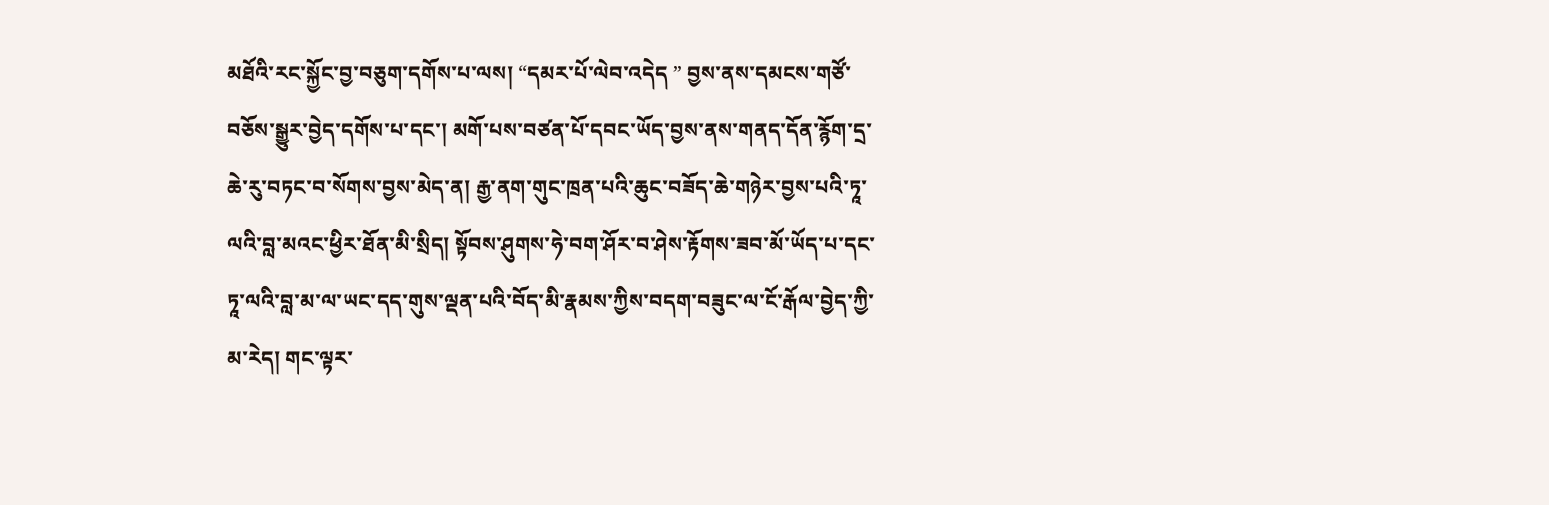མཐོའི་རང་སྐྱོང་བྱ་བཅུག་དགོས་པ་ལས། “དམར་པོ་ལེབ་འདེད ” བྱས་ནས་དམངས་གཙོ་བཅོས་སྒྱུར་བྱེད་དགོས་པ་དང་། མགོ་པས་བཙན་པོ་དབང་ཡོད་བྱས་ནས་གནད་དོན་རྙོག་དྲ་ཆེ་རུ་བཏང་བ་སོགས་བྱས་མེད་ན། རྒྱ་ནག་གུང་ཁྲན་པའི་ཆུང་བཟོད་ཆེ་གཉེར་བྱས་པའི་ཏཱ་ལའི་བླ་མའང་ཕྱིར་ཐོན་མི་སྲིད། སྟོབས་ཤུགས་ཧེ་བག་ཤོར་བ་ཤེས་རྟོགས་ཟབ་མོ་ཡོད་པ་དང་ཏཱ་ལའི་བླ་མ་ལ་ཡང་དད་གུས་ལྡན་པའི་བོད་མི་རྣམས་ཀྱིས་བདག་བཟུང་ལ་ངོ་རྒོལ་བྱེད་ཀྱི་མ་རེད། གང་ལྟར་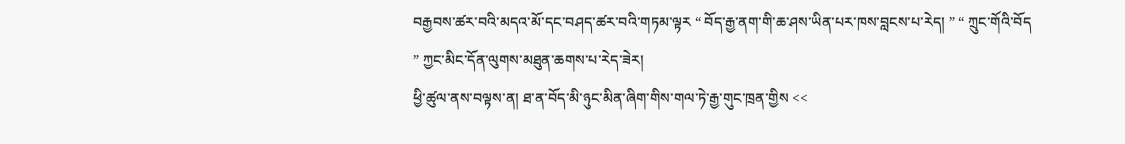བརྒྱབས་ཚར་བའི་མདའ་མོ་དང་བཤད་ཚར་བའི་གཏམ་ལྟར “ བོད་རྒྱ་ནག་གི་ཆ་ཤས་ཡིན་པར་ཁས་བླངས་པ་རེད། ” “ ཀྲུང་གོའི་བོད ” ཀྱང་མིང་དོན་ལུགས་མཐུན་ཆགས་པ་རེད་ཟེར།
ཕྱི་ཚུལ་ནས་བལྟས་ན། ཐ་ན་བོད་མི་ཉུང་མིན་ཞིག་གིས་གལ་ཏེ་རྒྱ་གུང་ཁྲན་གྱིས <<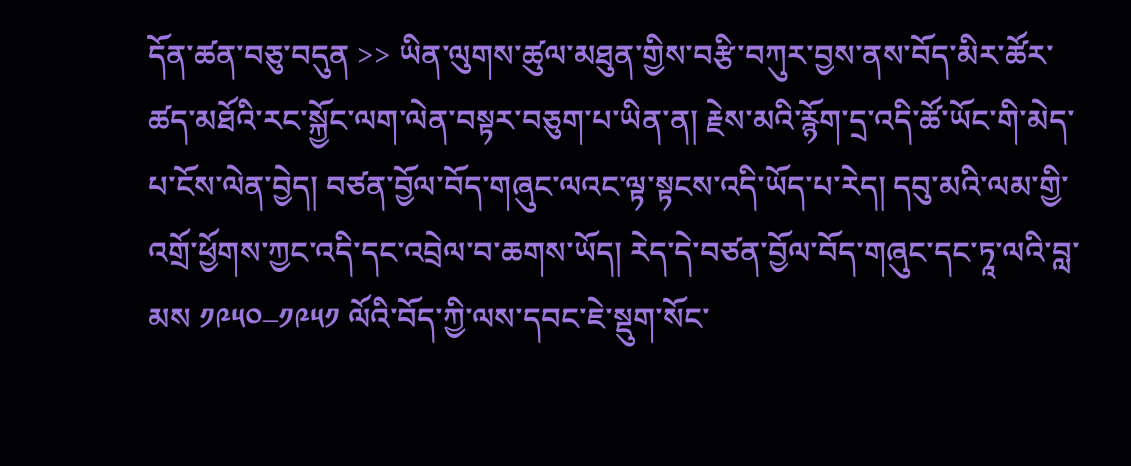དོན་ཚན་བཅུ་བདུན >> ཡིན་ལུགས་ཚུལ་མཐུན་གྱིས་བརྩི་བཀུར་བྱས་ནས་བོད་མིར་ཚོར་ཚད་མཐོའི་རང་སྐྱོང་ལག་ལེན་བསྟར་བཅུག་པ་ཡིན་ན། རྗེས་མའི་རྙོག་དྲ་འདི་ཚོ་ཡོང་གི་མེད་པ་ངོས་ལེན་བྱེད། བཙན་བྱོལ་བོད་གཞུང་ལའང་ལྟ་སྟངས་འདི་ཡོད་པ་རེད། དབུ་མའི་ལམ་གྱི་འགྲོ་ཕྱོགས་ཀྱང་འདི་དང་འབྲེལ་བ་ཆགས་ཡོད། རེད་དེ་བཙན་བྱོལ་བོད་གཞུང་དང་ཏཱ་ལའི་བླ་མས ༡༩༥༠–༡༩༥༡ ལོའི་བོད་ཀྱི་ལས་དབང་ཇེ་སྡུག་སོང་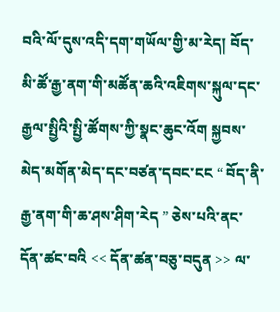བའི་ལོ་དུས་འདི་དག་གཡོལ་གྱི་མ་རེད། བོད་མི་ཚོ་རྒྱ་ནག་གི་མཚོན་ཆའི་འཇིགས་སྐུལ་དང་རྒྱལ་སྤྱིའི་སྤྱི་ཚོགས་ཀྱི་སྣང་ཆུང་འོག སྐྱབས་མེད་མགོན་མེད་དང་བཙན་དབང་ངང “ བོད་ནི་རྒྱ་ནག་གི་ཆ་ཤས་ཤིག་རེད ” ཅེས་པའི་ནང་དོན་ཚང་བའི << དོན་ཚན་བཅུ་བདུན >> ལ་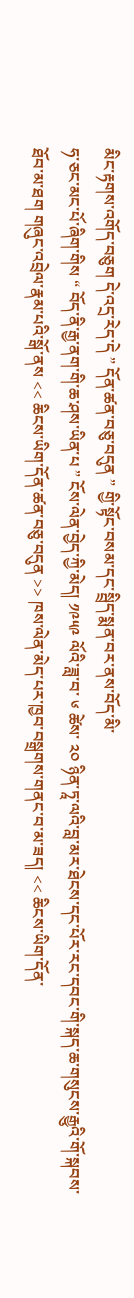མིང་རྟགས་འགོད་བཅུག དེ་འདྲ་རེད་དེ ” དོན་ཚན་བཅུ་བདུན ” གྱི་སྟོང་བསམ་དང་སྦྲིད་སྨན་བར་ནས་བོད་མི་
ཧ་ཅང་མང་པོ་ཞིག་གིས “ བོད་ནི་རྒྱ་ནག་གི་ཆ་ཤས་ཡིན་པ ” ངོས་ལེན་བྱེད་ཀྱི་མེད། ༡༩༥༩ ལོའི་ཟླ་བ་ ༦ ཚེས་ ༢༠ ཉིན་ཏཱ་ལའི་བླ་མར་ཐེངས་དང་པོར་རང་དབང་གི་སྐད་ཆ་གསུངས་རྒྱུའི་གོ་སྐབས་ཐོབ་མ་ཐག གཞུང་འབྲེལ་རྣམ་པའི་སྒོ་ནས << ཆིངས་ཡིག་དོན་ཚན་བཅུ་བདུན >> ཁས་ལེན་མེད་པར་ཁྱབ་བསྒྲགས་གནང་བ་མ་ཟད། << ཆིངས་ཡིག་དོན་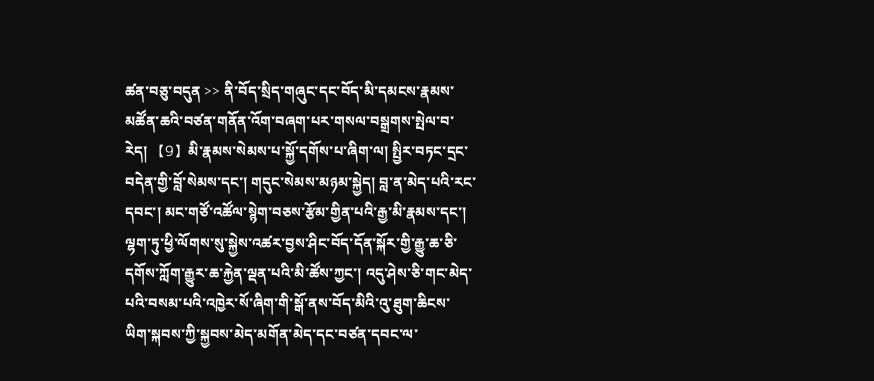ཚན་བཅུ་བདུན >> ནི་བོད་སྲིད་གཞུང་དང་བོད་མི་དམངས་རྣམས་མཚོན་ཆའི་བཙན་གནོན་འོག་བཞག་པར་གསལ་བསྒྲགས་སྤེལ་བ་རེད། 【9】མི་རྣམས་སེམས་པ་སྐྱོ་དགོས་པ་ཞིག་ལ། སྤྱིར་བཏང་དྲང་བདེན་གྱི་བློ་སེམས་དང་། གདུང་སེམས་མཉམ་སྐྱེད། བླ་ན་མེད་པའི་རང་དབང་། མང་གཙོ་འཚོལ་སྙེག་བཅས་རྩོམ་གྱིན་པའི་རྒྱ་མི་རྣམས་དང་། ལྷག་ཏུ་ཕྱི་ལོགས་སུ་སྐྱེས་འཚར་བྱས་ཤིང་བོད་དོན་སྐོར་གྱི་རྒྱུ་ཆ་ཅི་དགོས་ཀློག་རྒྱུར་ཆ་རྐྱེན་ལྡན་པའི་མི་ཚོས་ཀྱང་། འདུ་ཤེས་ཅི་གང་མེད་པའི་བསམ་པའི་འཁྱེར་སོ་ཞིག་གི་སྒོ་ནས་བོད་མིའི་འུ་ཐུག་ཆིངས་ཡིག་སྐབས་ཀྱི་སྐྱབས་མེད་མགོན་མེད་དང་བཙན་དབང་ལ་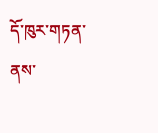དོ་ཁུར་གཏན་ནས་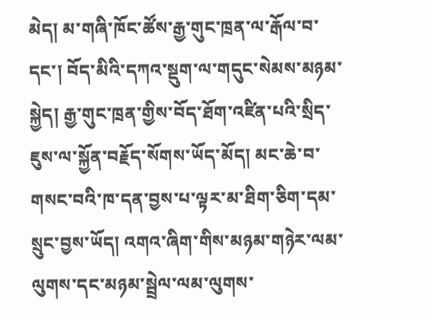མེད། མ་གཞི་ཁོང་ཚོས་རྒྱ་གུང་ཁྲན་ལ་རྒོལ་བ་དང་། བོད་མིའི་དཀའ་སྡུག་ལ་གདུང་སེམས་མཉམ་སྐྱེད། རྒྱ་གུང་ཁྲན་གྱིས་བོད་ཐོག་འཛིན་པའི་སྲིད་ཇུས་ལ་སྐྱོན་བརྗོད་སོགས་ཡོད་མོད། མང་ཆེ་བ་གསང་བའི་ཁ་དན་བྱས་པ་ལྟར་མ་ཐིག་ཅིག་དམ་སྲུང་བྱས་ཡོད། འགའ་ཞིག་གིས་མཉམ་གཉེར་ལམ་ལུགས་དང་མཉམ་སྦྲེལ་ལམ་ལུགས་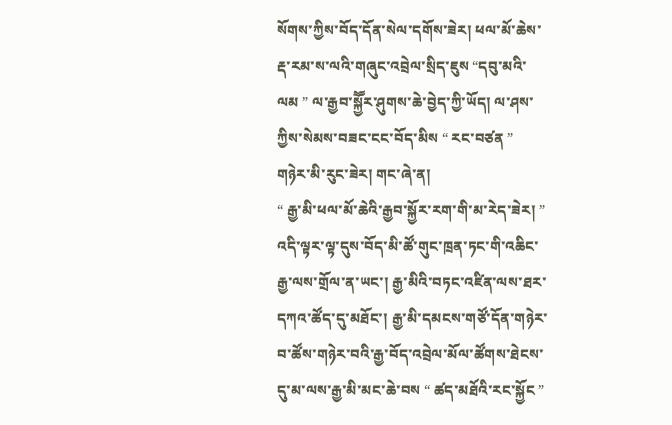སོགས་ཀྱིས་བོད་དོན་སེལ་དགོས་ཟེར། ཕལ་མོ་ཆེས་རྡ་རམ་ས་ལའི་གཞུང་འབྲེལ་སྲིད་ཇུས “དབུ་མའི་ལམ ” ལ་རྒྱབ་སྐྱཽར་ཤུགས་ཆེ་བྱེད་ཀྱི་ཡོད། ལ་ཤས་ཀྱིས་སེམས་བཟང་ངང་བོད་མིས “ རང་བཙན ” གཉེར་མི་རུང་ཟེར། གང་ཞེ་ན།
“ རྒྱ་མི་ཕལ་མོ་ཆེའི་རྒྱབ་སྐྱོར་རག་གི་མ་རེད་ཟེར། ” འདི་ལྟར་ལྟ་དུས་བོད་མི་ཚོ་གུང་ཁྲན་ཏང་གི་འཆིང་རྒྱ་ལས་གྲོལ་ན་ཡང་། རྒྱ་མིའི་བཏང་འཛིན་ལས་ཐར་དཀའ་ཚོད་དུ་མཐོང་། རྒྱ་མི་དམངས་གཙོ་དོན་གཉེར་བ་ཚོས་གཉེར་བའི་རྒྱ་བོད་འབྲེལ་མོལ་ཚོགས་ཐེངས་དུ་མ་ལས་རྒྱ་མི་མང་ཆེ་བས “ ཚད་མཐོའི་རང་སྐྱོང ”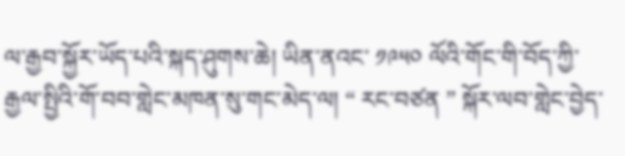ལ་རྒྱབ་སྐྱོར་ཡོད་པའི་སྐད་ཤུགས་ཆེ། ཡིན་ནའང་ ༡༩༥༠ ལོའི་གོང་གི་བོད་ཀྱི་རྒྱལ་སྤྱིའི་གོ་བབ་གླེང་མཁན་སུ་གང་མེད་ལ། “ རང་བཙན ” སྐོར་ལབ་གླེང་བྱེད་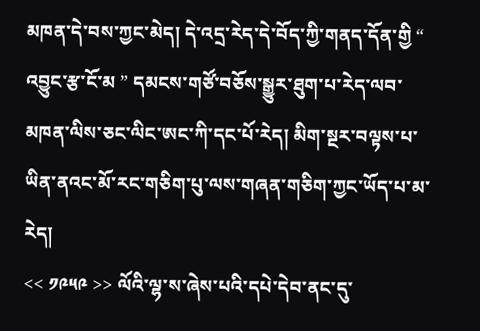མཁན་དེ་བས་ཀྱང་མེད། དེ་འདྲ་རེད་དེ་བོད་ཀྱི་གནད་དོན་གྱི “ འབྱུང་རྩ་ངོ་མ ” དམངས་གཙོ་བཅོས་སྒྱུར་ཐུག་པ་རེད་ལབ་མཁན་ལིས་ཅང་ལིང་ཨང་ཀི་དང་པོ་རེད། མིག་སྔར་བལྟས་པ་ཡིན་ནའང་མོ་རང་གཅིག་པུ་ལས་གཞན་གཅིག་ཀྱང་ཡོད་པ་མ་རེད།
<< ༡༩༥༩ >> ལོའི་ལྷ་ས་ཞེས་པའི་དཔེ་དེབ་ནང་དུ་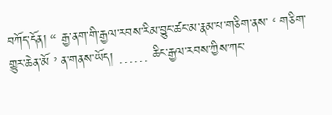བཀོད་དོན། “ རྒྱ་ནག་གི་རྒྱལ་རབས་རིམ་བྱུང་ཚང་མ་རྣམ་པ་གཅིག་ནས་ ‘ གཅིག་གྱུར་ཆེན་མོ ’ ན་གནས་ཡོད། …… ཆིང་རྒྱལ་རབས་ཀྱིས་ཀང་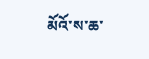མོའོ་ས་ཆ་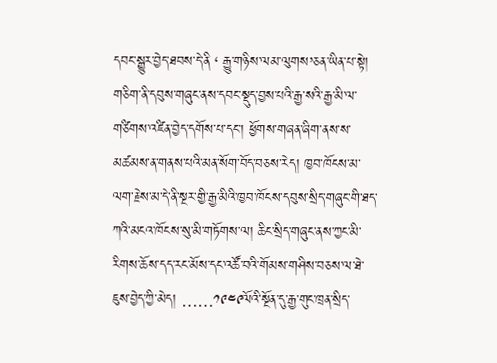དབང་སྒྱུར་བྱེད་ཐབས་དེ་ནི ‘ རྒྱུ་གཉིས་ལམ་ལུགས’ཅན་ཡིན་པ་སྟེ། གཅིག་ནི་དབུས་གཞུང་ནས་དབང་སྡུད་བྱས་པའི་རྒྱ་སའི་རྒྱ་མི་ལ་གཙིགས་འཛིན་བྱེད་དགོས་པ་དང་། ཕྱོགས་གཞན་ཞིག་ནས་ས་མཚམས་ན་གནས་པའི་མན་སོག་བོད་བཅས་རེད། ཁྱབ་ཁོངས་མ་ལག་རྗེས་མ་དེ་ནི་སྔར་གྱི་རྒྱ་མིའི་ཁྱབ་ཁོངས་དབུས་སྲིད་གཞུང་གི་ཐད་ཀའི་མངའ་ཁོངས་སུ་མི་གཏོགས་ལ། ཆིང་སྲིད་གཞུང་ནས་ཀྱང་མི་རིགས་ཆོས་དད་རང་མོས་དང་འཚོ་བའི་གོམས་གཤིས་བཅས་ལ་ཐེ་ཇུས་བྱེད་ཀྱི་མེད། ……༡༩༤༩ལོའི་སྔོན་དུ་རྒྱ་གུང་ཁྲན་སྲིད་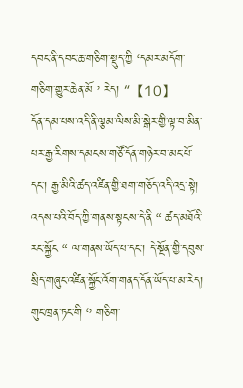དབང་ནི་དབང་ཆ་གཅིག་སྡུད་ཀྱི ‘དམར་མདོག་གཅིག་གྱུར་ཆེན་མོ ’ རེད། “【10】
དོན་དམ་པས་འདི་ནི་ལྕམ་ལིས་མི་སྒེར་གྱི་ལྟ་བ་མིན་པར་རྒྱ་རིགས་དམངས་གཙོ་དོན་གཉེར་བ་མང་པོ་དང་། རྒྱ་མིའི་ཚད་འཛིན་གྱི་ཐག་གཅོད་འདི་འདྲ་སྟེ། འདས་པའི་བོད་ཀྱི་གནས་སྟངས་དེ་ནི “ ཚད་མཐོའི་རང་སྐྱོང “ ལ་གནས་ཡོད་པ་དང་། དེ་སྔོན་གྱི་དབུས་སྲིད་གཞུང་འཛིན་སྐྱོང་འོག་གནད་དོན་ཡོད་པ་མ་རེད། གུང་ཁྲན་ཏང་གི ‘’ གཅིག་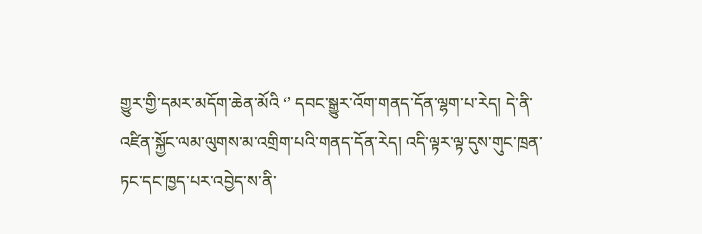གྱུར་གྱི་དམར་མདོག་ཆེན་མོའི ‘’ དབང་སྒྱུར་འོག་གནད་དོན་ལྷག་པ་རེད། དེ་ནི་འཛིན་སྐྱོང་ལམ་ལུགས་མ་འགྲིག་པའི་གནད་དོན་རེད། འདི་ལྟར་ལྟ་དུས་གུང་ཁྲན་ཏང་དང་ཁྱད་པར་འབྱེད་ས་ནི་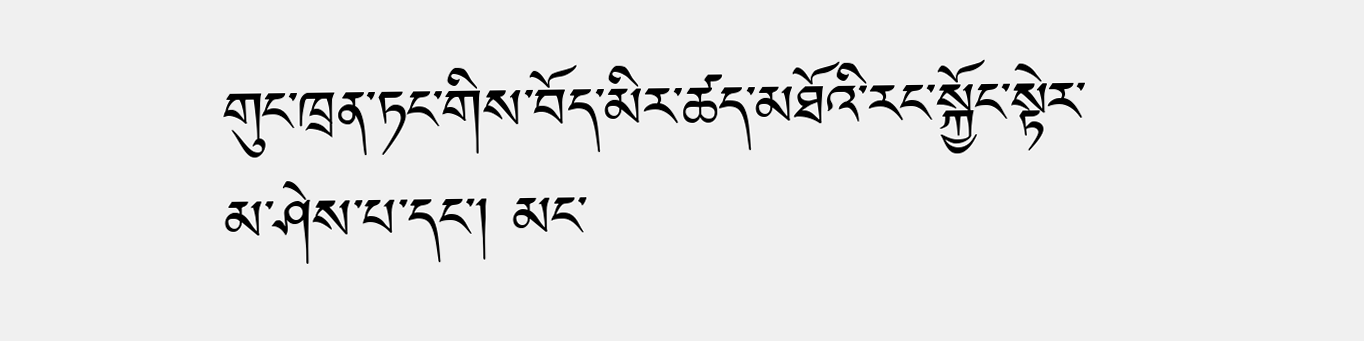གུང་ཁྲན་ཏང་གིས་བོད་མིར་ཚད་མཐོའི་རང་སྐྱོང་སྟེར་མ་ཤེས་པ་དང་། མང་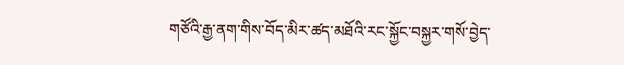གཙོའི་རྒྱ་ནག་གིས་བོད་མིར་ཚད་མཐོའི་རང་སྐྱོང་བསྐྱར་གསོ་བྱེད་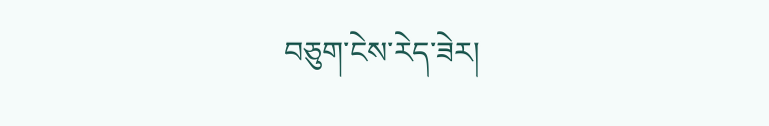བཅུག་ངེས་རེད་ཟེར།